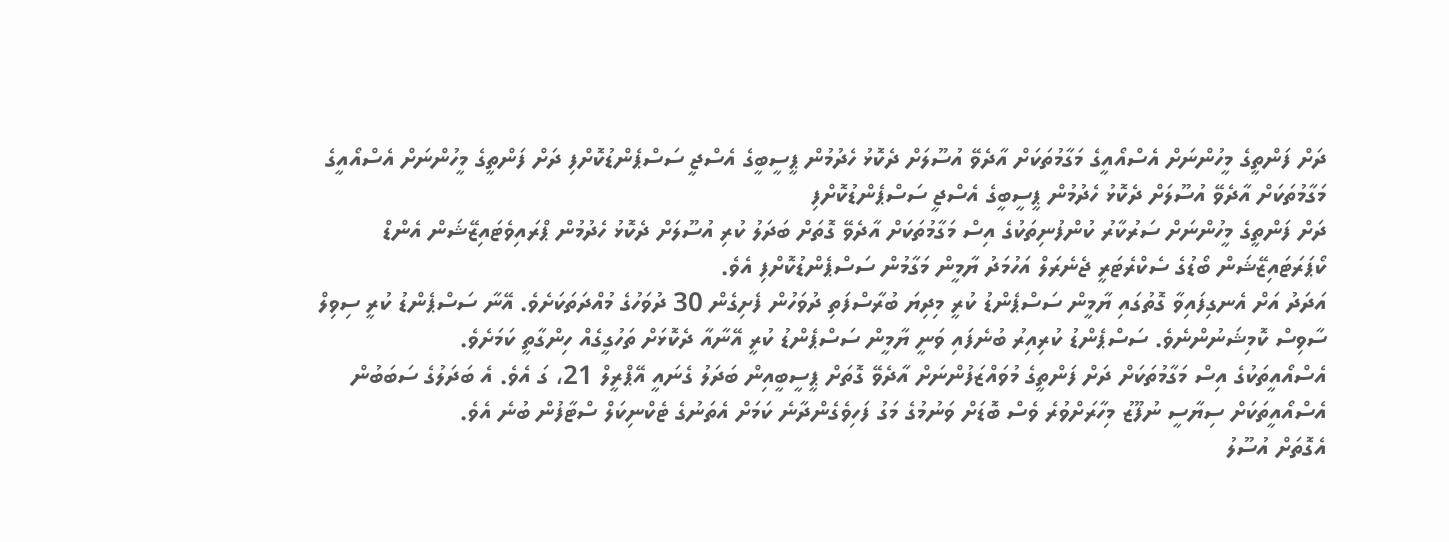ދަށް ފަންތީގެ މީހުންނަށް އެސްއޯއީގެ މަގާމުތަކަށް އާދެވޭ އުސޫލަށް ދެކޮޅު ހެދުމުން ޕީސީބީގެ އެސްޖީ ސަސްޕެންޑުކޮށްފި ދަށް ފަންތީގެ މީހުންނަށް އެސްއޯއީގެ މަގާމުތަކަށް އާދެވޭ އުސޫލަށް ދެކޮޅު ހެދުމުން ޕީސީބީގެ އެސްޖީ ސަސްޕެންޑުކޮށްފި
ދަށް ފަންތީގެ މީހުންނަށް ސަރުކާރު ކުންފުނިތަކުގެ އިސް މަގާމުތަކަށް އާދެވޭ ގޮތަށް ބަދަލު ކުރި އުސޫލަށް ދެކޮޅު ހެދުމުން ޕްރައިވެޓައިޒޭޝަން އެންޑް ކޯޕަރަޓައިޒޭޝަން ބޯޑުގެ ސެކްރެޓަރީ ޖެނެރަލް އަހުމަދު ޔާމީން މަގާމުން ސަސްޕެންޑުކޮށްފި އެވެ.
އަދަދު އަށް އެނގިފައިވާ ގޮތުގައި ޔާމީން ސަސްޕެންޑު ކުރީ މިދިޔަ ބުރާސްފަތި ދުވަހުން ފެށިގެން 30 ދުވަހުގެ މުއްދަތަކަށެވެ. އޭނާ ސަސްޕެންޑު ކުރީ ސިވިލް ސާވިސް ކޮމިޝަނުންނެވެ. ސަސްޕެންޑު ކުރިއިރު ބުނެފައި ވަނީ ޔާމީން ސަސްޕެންޑު ކުރީ އޭނާއާ ދެކޮޅަށް ތަހުގީގެއް ހިންގާތީ ކަމަށެވެ.
އެސްއޯއީތަކުގެ އިސް މަގާމުތަކަށް ދަށް ފަންތީގެ މުވައްޒަފުންނަށް އާދެވޭ ގޮތަށް ޕީސީބީއިން ބަދަލު ގެނައީ އޭޕްރީލް 21، ގަ އެވެ. އެ ބަދަލުގެ ސަބަބުން އެސްއޯއީތަކަށް ސިޔާސީ ނުފޫޒު މިހާރަށްވުރެ ވެސް ބޮޑަށް ވަނުމުގެ މަގު ފަހިވެގެންދާނެ ކަމަށް އެތަނުގެ ޓެކްނިކަލް ސްޓާފުން ބުނެ އެވެ.
އެގޮތަށް އުސޫލު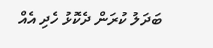ބަދަލު ކުރަން ދެކޮޅު ހެދި އެއް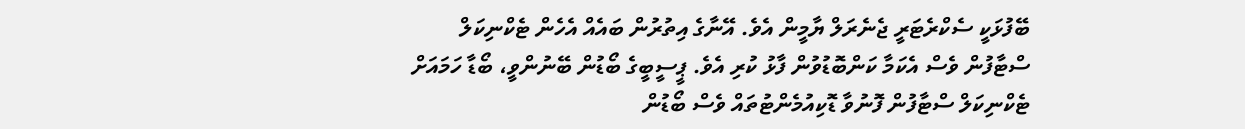ބޭފުޅަކީ ސެކްރެޓަރީ ޖެނެރަލް ޔާމީން އެވެ. އޭނާގެ އިތުރުން ބައެއް އެހެން ޓެކްނިކަލް ސްޓާފުން ވެސް އެކަމާ ކަންބޮޑުވުން ފާޅު ކުރި އެވެ. ޕީސީބީގެ ބޯޑުން ބޭނުންވީ، ބޯޑާ ހަމައަށް ޓެކްނިކަލް ސްޓާފުން ފޮނުވާ ޑޮކިއުމެންޓުތައް ވެސް ބޯޑުން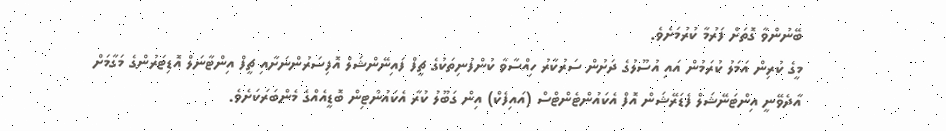ބޭނުންވާ ގޮތަށް ފަރުމާ ކުރުމަށެވެ.
މީގެ ކުރިން އަމަލު ކުރަމުން އައި އުސޫލުގެ ދަށުން ސަރުކާރު ހިއްސާވާ ކުންފުނިތަކުގެ ޗީފް ފައިނޭންޝަލް އޮފިސަރުންނަށާއި ޗީފް އިންޓާނަލް އޮޑިޓަރުންގެ މަގާމަށް އާދެވޭނީ އިންޓަނޭޝަލް ފެޑަރޭޝަން އޮފް އެކައުންޓެންޓްސް (އައިފެކް) އިން ގަބޫލު ކުރާ އެކައުންޓިން ބޮޑީއެއްގެ މެންބަރަކަށެވެ.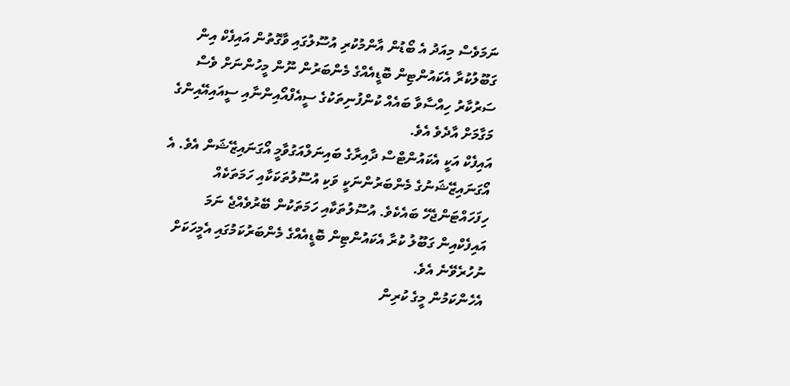ނަމަވެސް މިއަދު އެ ބޯޑުން އާންމުކުރި އުސޫލުގައި ވާގޮތުން އައިފެކް އިން ގަބޫލުކުރާ އެކައުންޓިން ބޮޑީއެއްގެ މެންބަރުން ނޫން މީހުންނަށް ވެސް ސަރުކާރު ހިއްސާވާ ބައެއް ކުންފުނިތަކުގެ ސީއެފްއޯއިންނާއި ސީއައިއޭއިންގެ މަގާމަށް އާދެވެ އެވެ.
އައިފެކް އަކީ އެކައުންޓްސް ދާއިރާގެ ބައިނަލްއަގުވާމީ އޯގަނައިޒޭޝަން އެވެ. އެ އޯގަނައިޒޭޝަނުގެ މެންބަރުންނަކީ ވަކި އުސޫލުތަކަކާއި ހަމަތަކެއް ހިފަހައްޓަންޖެހޭ ބައެކެވެ. އުސޫލުތަކާއި ހަމަތަކުން ބޭރުވެއްޖެ ނަމަ އައިފެކްއިން ގަބޫލު ކުރާ އެކައުންޓިން ބޮޑީއެއްގެ މެންބަރުކަމުގައި އެމީހަކަށް ނުހުރެވޭނެ އެވެ.
އެހެންކަމުން މީގެ ކުރިން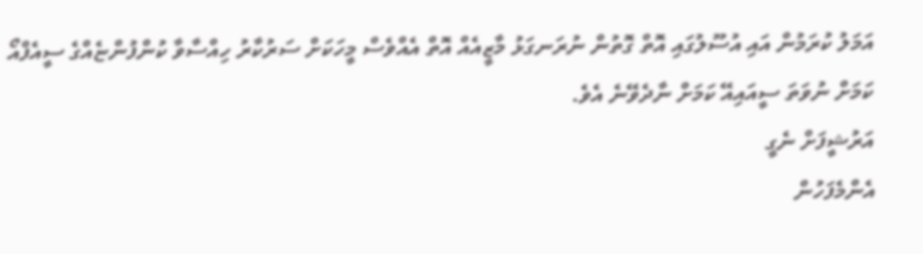އަމަލު ކުރަމުން އައި އުސޫލުގައި އޮތް ގޮތުން ނުރަނގަޅު މާޒީއެއް އޮތް އެއްވެސް މީހަކަށް ސަރުކާރު ހިއްސާވާ ކުންފުންޏެއްގެ ސީއެފްއޯ ކަމަށް ނުވަތަ ސީއައިއޭ ކަމަށް ނާދެވޭނެ އެވެ.
އަރުޝީފަށް ނެގީ
އެންމެފަހުން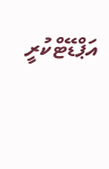އަޕްޑޭޓްކުރީ